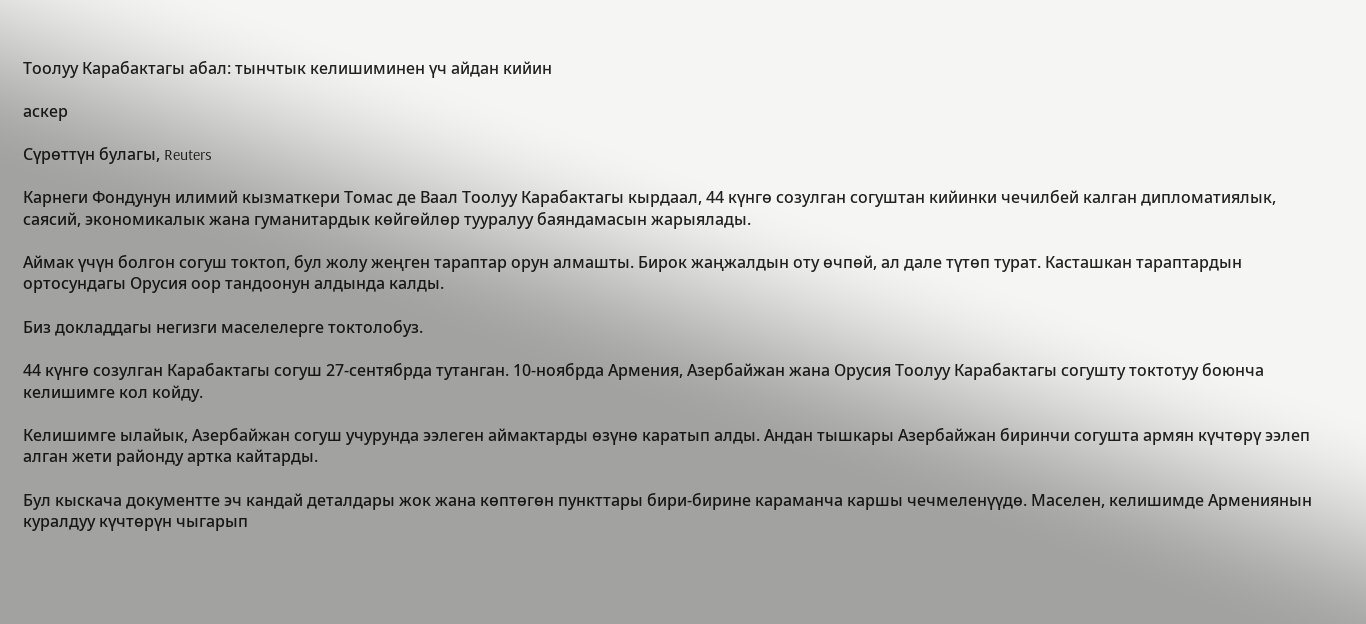Тоолуу Карабактагы абал: тынчтык келишиминен үч айдан кийин

аскер

Сүрөттүн булагы, Reuters

Карнеги Фондунун илимий кызматкери Томас де Ваал Тоолуу Карабактагы кырдаал, 44 күнгө созулган согуштан кийинки чечилбей калган дипломатиялык, саясий, экономикалык жана гуманитардык көйгөйлөр тууралуу баяндамасын жарыялады.

Аймак үчүн болгон согуш токтоп, бул жолу жеңген тараптар орун алмашты. Бирок жаңжалдын оту өчпөй, ал дале түтөп турат. Касташкан тараптардын ортосундагы Орусия оор тандоонун алдында калды.

Биз докладдагы негизги маселелерге токтолобуз.

44 күнгө созулган Карабактагы согуш 27-сентябрда тутанган. 10-ноябрда Армения, Азербайжан жана Орусия Тоолуу Карабактагы согушту токтотуу боюнча келишимге кол койду.

Келишимге ылайык, Азербайжан согуш учурунда ээлеген аймактарды өзүнө каратып алды. Андан тышкары Азербайжан биринчи согушта армян күчтөрү ээлеп алган жети районду артка кайтарды.

Бул кыскача документте эч кандай деталдары жок жана көптөгөн пункттары бири-бирине караманча каршы чечмеленүүдө. Маселен, келишимде Армениянын куралдуу күчтөрүн чыгарып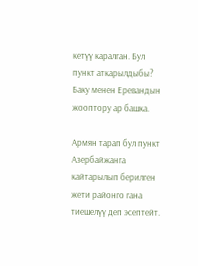кетүү каралган. Бул пункт аткарылдыбы? Баку менен Еревандын жооптору ар башка.

Армян тарап бул пункт Азербайжанга кайтарылып берилген жети районго гана тиешелүү деп эсептейт.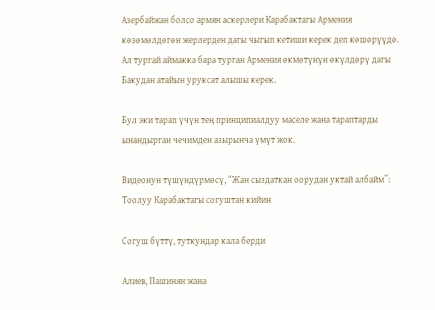Азербайжан болсо армян аскерлери Карабактагы Армения көзөмөлдөгөн жерлерден дагы чыгып кетиши керек деп көшөрүүдө. Ал тургай аймакка бара турган Армения өкмөтүнүн өкүлдөрү дагы Бакудан атайын уруксат алышы керек.

Бул эки тарап үчүн тең принципиалдуу маселе жана тараптарды ынандырган чечимден азырынча үмүт жок.

Видеонун түшүндүрмөсү, “Жан сыздаткан оорудан уктай албайм”: Тоолуу Карабактагы согуштан кийин

Согуш бүттү, туткундар кала берди

Алиев, Пашинян жана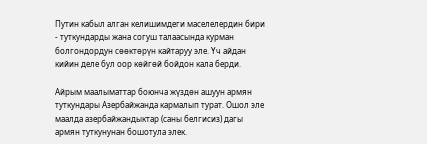Путин кабыл алган келишимдеги маселелердин бири - туткундарды жана согуш талаасында курман болгондордун сөөктөрүн кайтаруу эле. Үч айдан кийин деле бул оор көйгөй бойдон кала берди.

Айрым маалыматтар боюнча жүздөн ашуун армян туткундары Азербайжанда кармалып турат. Ошол эле маалда азербайжандыктар (саны белгисиз) дагы армян туткунунан бошотула элек.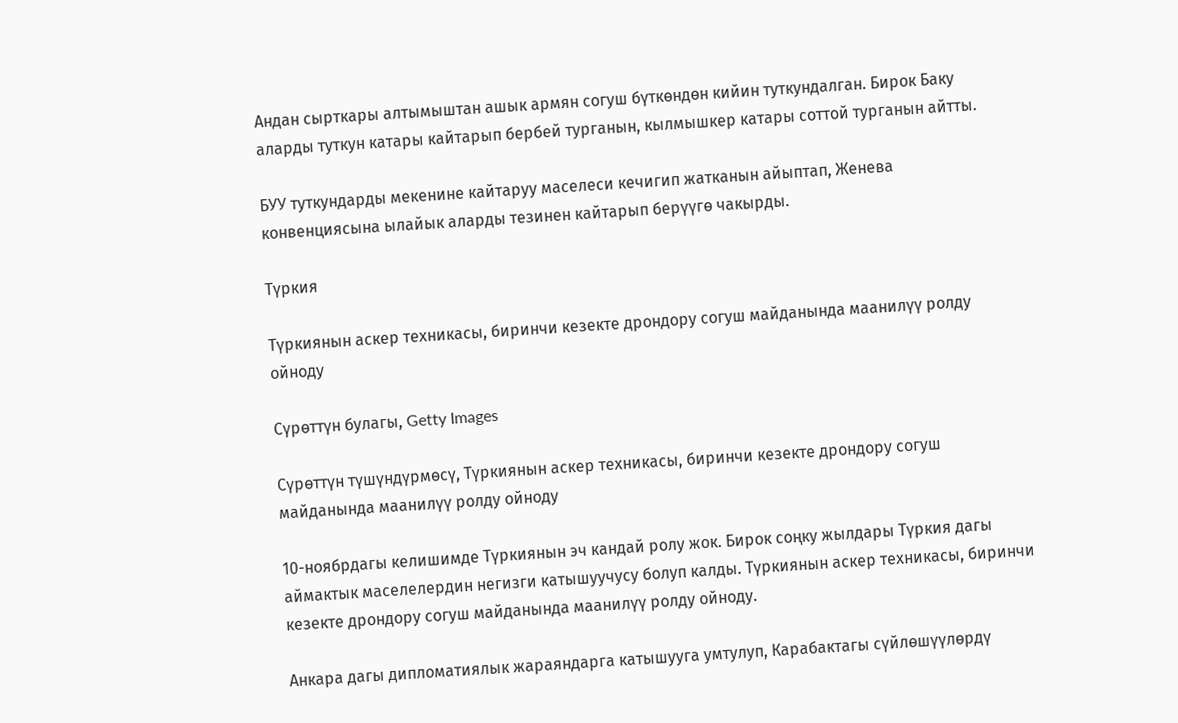Андан сырткары алтымыштан ашык армян согуш бүткөндөн кийин туткундалган. Бирок Баку аларды туткун катары кайтарып бербей турганын, кылмышкер катары соттой турганын айтты.

БУУ туткундарды мекенине кайтаруу маселеси кечигип жатканын айыптап, Женева конвенциясына ылайык аларды тезинен кайтарып берүүгө чакырды.

Түркия

Түркиянын аскер техникасы, биринчи кезекте дрондору согуш майданында маанилүү ролду ойноду

Сүрөттүн булагы, Getty Images

Сүрөттүн түшүндүрмөсү, Түркиянын аскер техникасы, биринчи кезекте дрондору согуш майданында маанилүү ролду ойноду

10-ноябрдагы келишимде Түркиянын эч кандай ролу жок. Бирок соңку жылдары Түркия дагы аймактык маселелердин негизги катышуучусу болуп калды. Түркиянын аскер техникасы, биринчи кезекте дрондору согуш майданында маанилүү ролду ойноду.

Анкара дагы дипломатиялык жараяндарга катышууга умтулуп, Карабактагы сүйлөшүүлөрдү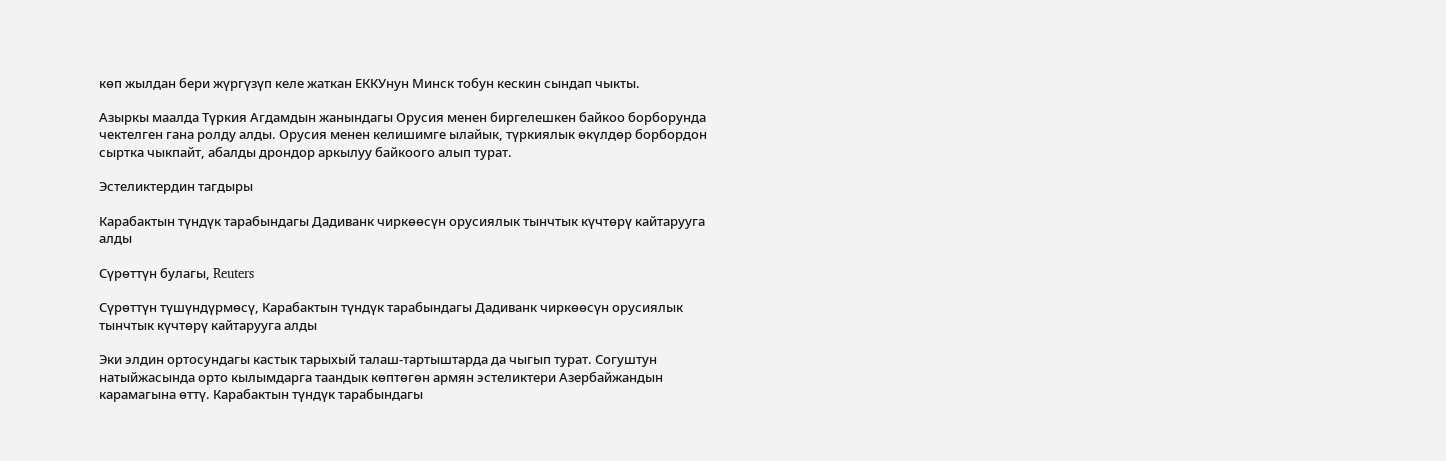көп жылдан бери жүргүзүп келе жаткан ЕККУнун Минск тобун кескин сындап чыкты.

Азыркы маалда Түркия Агдамдын жанындагы Орусия менен биргелешкен байкоо борборунда чектелген гана ролду алды. Орусия менен келишимге ылайык, түркиялык өкүлдөр борбордон сыртка чыкпайт, абалды дрондор аркылуу байкоого алып турат.

Эстеликтердин тагдыры

Карабактын түндүк тарабындагы Дадиванк чиркөөсүн орусиялык тынчтык күчтөрү кайтарууга алды

Сүрөттүн булагы, Reuters

Сүрөттүн түшүндүрмөсү, Карабактын түндүк тарабындагы Дадиванк чиркөөсүн орусиялык тынчтык күчтөрү кайтарууга алды

Эки элдин ортосундагы кастык тарыхый талаш-тартыштарда да чыгып турат. Согуштун натыйжасында орто кылымдарга таандык көптөгөн армян эстеликтери Азербайжандын карамагына өттү. Карабактын түндүк тарабындагы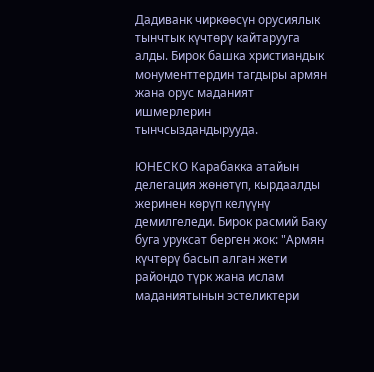Дадиванк чиркөөсүн орусиялык тынчтык күчтөрү кайтарууга алды. Бирок башка христиандык монументтердин тагдыры армян жана орус маданият ишмерлерин тынчсыздандырууда.

ЮНЕСКО Карабакка атайын делегация жөнөтүп, кырдаалды жеринен көрүп келүүнү демилгеледи. Бирок расмий Баку буга уруксат берген жок: "Армян күчтөрү басып алган жети райондо түрк жана ислам маданиятынын эстеликтери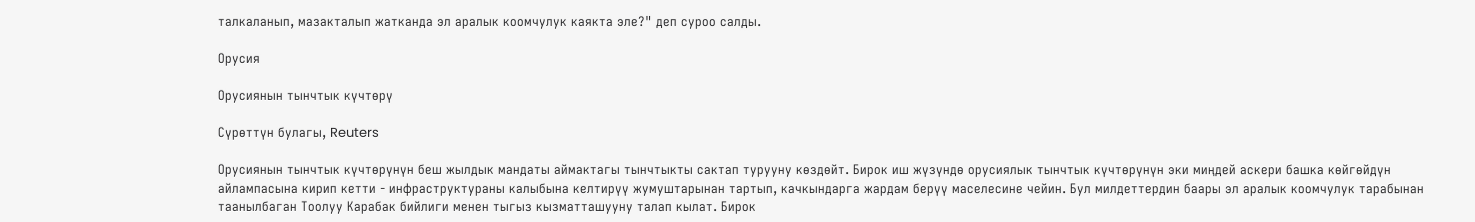талкаланып, мазакталып жатканда эл аралык коомчулук каякта эле?" деп суроо салды.

Орусия

Орусиянын тынчтык күчтөрү

Сүрөттүн булагы, Reuters

Орусиянын тынчтык күчтөрүнүн беш жылдык мандаты аймактагы тынчтыкты сактап турууну көздөйт. Бирок иш жүзүндө орусиялык тынчтык күчтөрүнүн эки миңдей аскери башка көйгөйдүн айлампасына кирип кетти - инфраструктураны калыбына келтирүү жумуштарынан тартып, качкындарга жардам берүү маселесине чейин. Бул милдеттердин баары эл аралык коомчулук тарабынан таанылбаган Тоолуу Карабак бийлиги менен тыгыз кызматташууну талап кылат. Бирок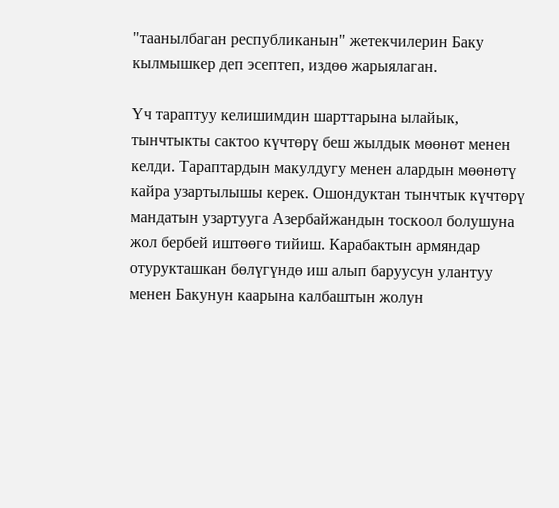"таанылбаган республиканын" жетекчилерин Баку кылмышкер деп эсептеп, издөө жарыялаган.

Үч тараптуу келишимдин шарттарына ылайык, тынчтыкты сактоо күчтөрү беш жылдык мөөнөт менен келди. Тараптардын макулдугу менен алардын мөөнөтү кайра узартылышы керек. Ошондуктан тынчтык күчтөрү мандатын узартууга Азербайжандын тоскоол болушуна жол бербей иштөөгө тийиш. Карабактын армяндар отурукташкан бөлүгүндө иш алып баруусун улантуу менен Бакунун каарына калбаштын жолун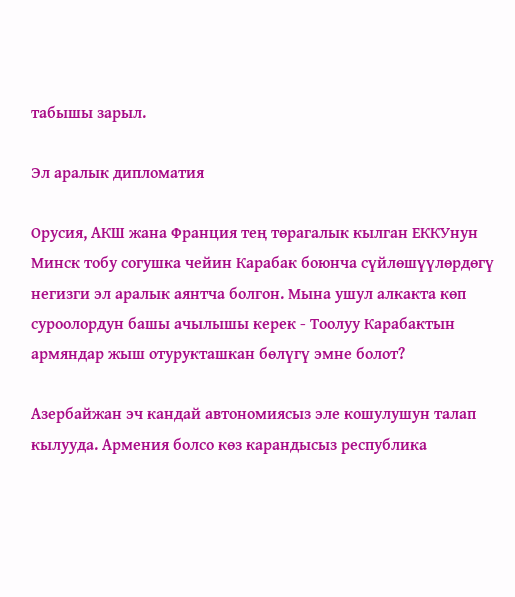табышы зарыл.

Эл аралык дипломатия

Орусия, АКШ жана Франция тең төрагалык кылган ЕККУнун Минск тобу согушка чейин Карабак боюнча сүйлөшүүлөрдөгү негизги эл аралык аянтча болгон. Мына ушул алкакта көп суроолордун башы ачылышы керек - Тоолуу Карабактын армяндар жыш отурукташкан бөлүгү эмне болот?

Азербайжан эч кандай автономиясыз эле кошулушун талап кылууда. Армения болсо көз карандысыз республика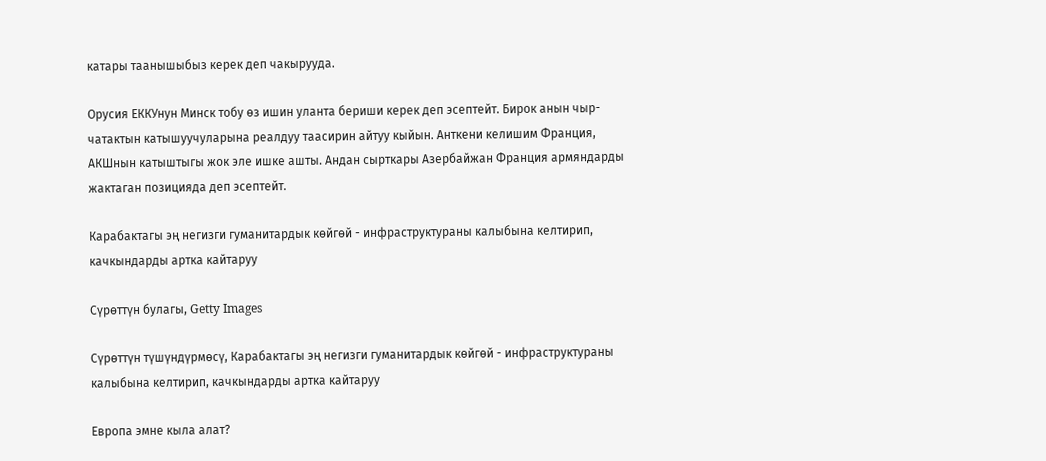катары таанышыбыз керек деп чакырууда.

Орусия ЕККУнун Минск тобу өз ишин уланта бериши керек деп эсептейт. Бирок анын чыр-чатактын катышуучуларына реалдуу таасирин айтуу кыйын. Анткени келишим Франция, АКШнын катыштыгы жок эле ишке ашты. Андан сырткары Азербайжан Франция армяндарды жактаган позицияда деп эсептейт.

Карабактагы эң негизги гуманитардык көйгөй - инфраструктураны калыбына келтирип, качкындарды артка кайтаруу

Сүрөттүн булагы, Getty Images

Сүрөттүн түшүндүрмөсү, Карабактагы эң негизги гуманитардык көйгөй - инфраструктураны калыбына келтирип, качкындарды артка кайтаруу

Европа эмне кыла алат?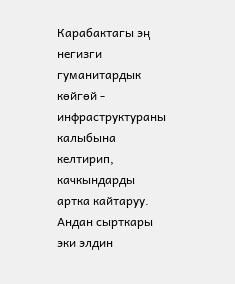Карабактагы эң негизги гуманитардык көйгөй - инфраструктураны калыбына келтирип, качкындарды артка кайтаруу. Андан сырткары эки элдин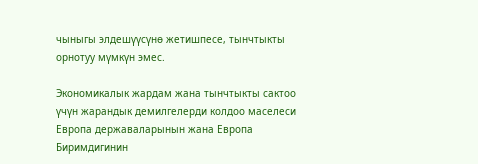чыныгы элдешүүсүнө жетишпесе, тынчтыкты орнотуу мүмкүн эмес.

Экономикалык жардам жана тынчтыкты сактоо үчүн жарандык демилгелерди колдоо маселеси Европа державаларынын жана Европа Биримдигинин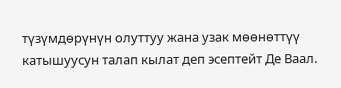түзүмдөрүнүн олуттуу жана узак мөөнөттүү катышуусун талап кылат деп эсептейт Де Ваал.